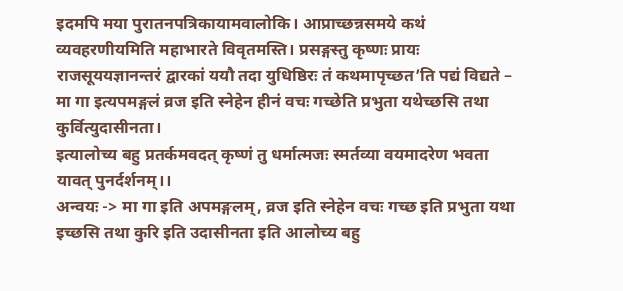इदमपि मया पुरातनपत्रिकायामवालोकि। आप्राच्छन्नसमये कथं व्यवहरणीयमिति महाभारते विवृतमस्ति। प्रसङ्गस्तु कृष्णः प्रायः राजसूययज्ञानन्तरं द्वारकां ययौ तदा युधिष्ठिरः तं कथमापृच्छत’ति पद्यं विद्यते –
मा गा इत्यपमङ्गलं व्रज इति स्नेहेन हीनं वचः गच्छेति प्रभुता यथेच्छसि तथा कुर्वित्युदासीनता।
इत्यालोच्य बहु प्रतर्कमवदत् कृष्णं तु धर्मात्मजः स्मर्तव्या वयमादरेण भवता यावत् पुनर्दर्शनम्।।
अन्वयः -> मा गा इति अपमङ्गलम्, व्रज इति स्नेहेन वचः गच्छ इति प्रभुता यथा इच्छसि तथा कुरि इति उदासीनता इति आलोच्य बहु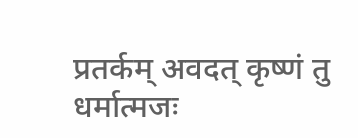प्रतर्कम् अवदत् कृष्णं तु धर्मात्मजः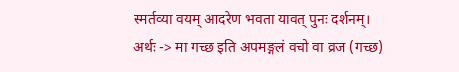स्मर्तव्या वयम् आदरेण भवता यावत् पुनः दर्शनम्।
अर्थः -> मा गच्छ इति अपमङ्गलं वचो वा व्रज (गच्छ)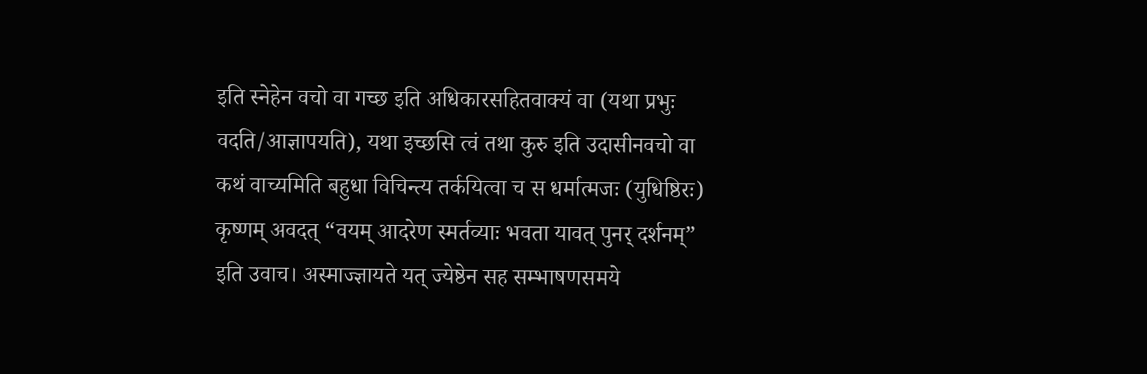इति स्नेहेन वचो वा गच्छ इति अधिकारसहितवाक्यं वा (यथा प्रभुः वदति/आज्ञापयति), यथा इच्छसि त्वं तथा कुरु इति उदासीनवचो वा कथं वाच्यमिति बहुधा विचिन्त्य तर्कयित्वा च स धर्मात्मजः (युधिष्ठिरः) कृष्णम् अवदत् “वयम् आदरेण स्मर्तव्याः भवता यावत् पुनर् दर्शनम्” इति उवाच। अस्माज्ज्ञायते यत् ज्येष्ठेन सह सम्भाषणसमये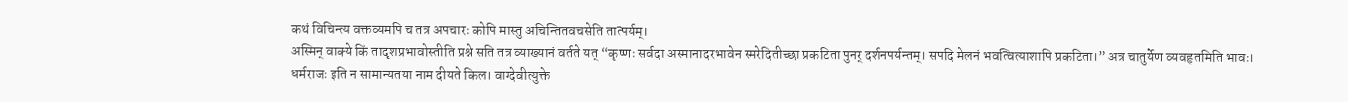कथं विचिन्त्य वक्तव्यमपि च तत्र अपचारः कोपि मास्तु अचिन्तितवचसेति तात्पर्यम्।
अस्मिन् वाक्ये किं तादृशप्रभावोस्तीति प्रश्ने सति तत्र व्याख्यानं वर्तते यत् “कृष्णः सर्वदा अस्मानादरभावेन स्मरेदितीच्छा प्रकटिता पुनर् दर्शनपर्यन्तम्। सपदि मेलनं भवत्वित्याशापि प्रकटिता।” अत्र चातुर्येण व्यवहृतमिति भावः।
धर्मराजः इति न सामान्यतया नाम दीयते किल। वाग्देवीत्युक्ते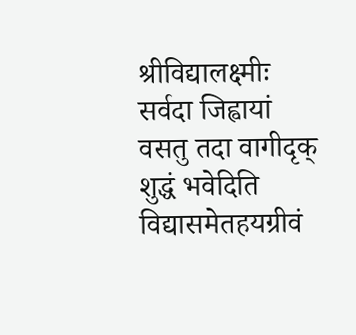श्रीविद्यालक्ष्मीः सर्वदा जिह्वायां वसतु तदा वागीदृक् शुद्धं भवेदिति विद्यासमेतहयग्रीवं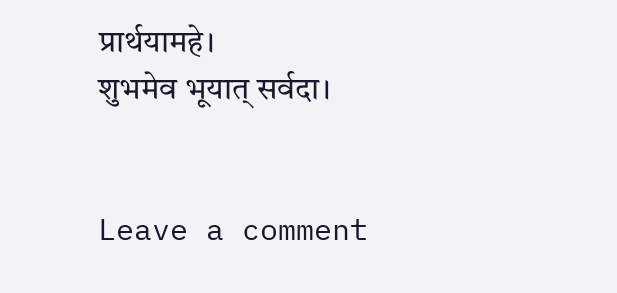प्रार्थयामहे।
शुभमेव भूयात् सर्वदा।


Leave a comment